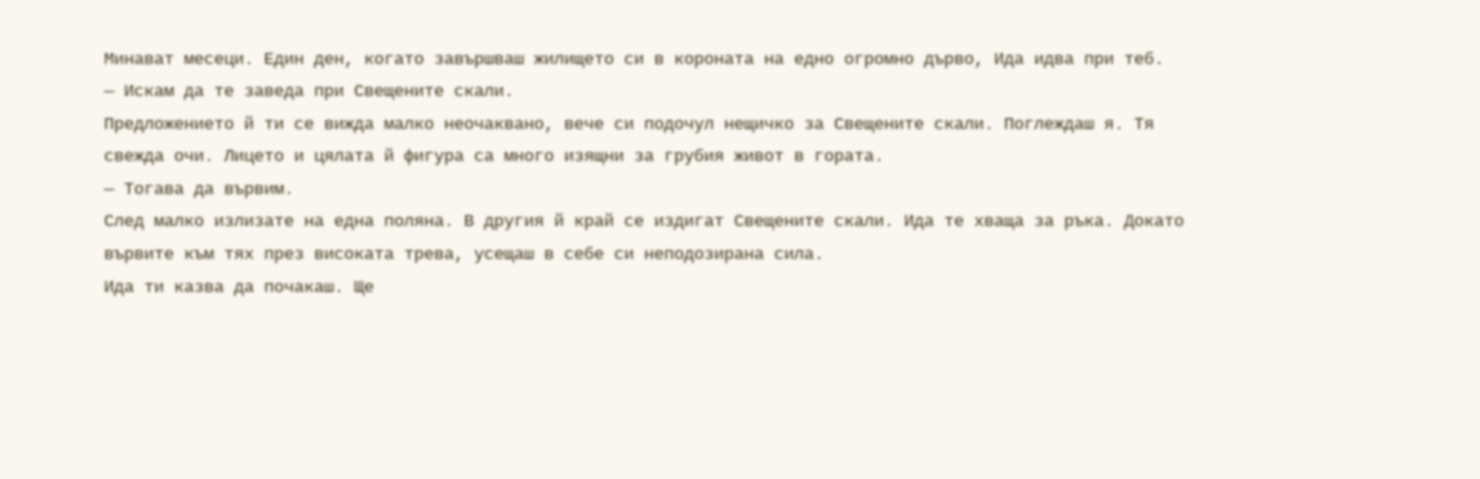Минават месеци. Един ден, когато завършваш жилището си в короната на едно огромно дърво, Ида идва при теб.
— Искам да те заведа при Свещените скали.
Предложението й ти се вижда малко неочаквано, вече си подочул нещичко за Свещените скали. Поглеждаш я. Тя свежда очи. Лицето и цялата й фигура са много изящни за грубия живот в гората.
— Тогава да вървим.
След малко излизате на една поляна. В другия й край се издигат Свещените скали. Ида те хваща за ръка. Докато вървите към тях през високата трева, усещаш в себе си неподозирана сила.
Ида ти казва да почакаш. Ще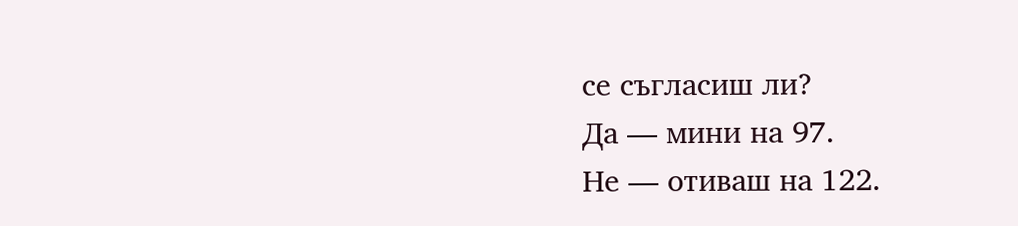се съгласиш ли?
Да — мини на 97.
Не — отиваш на 122.